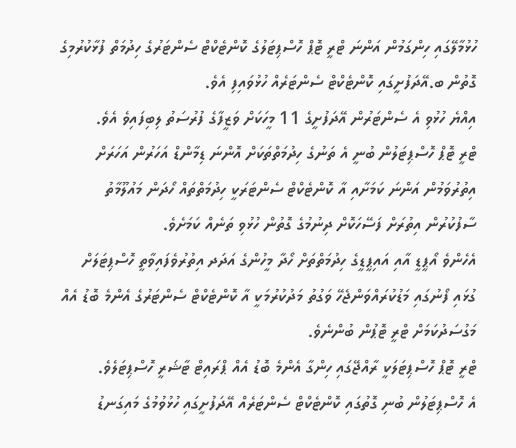ހުޅުމާލޭގައި ހިންގަމުން އަންނަ ޓްރީ ޓޮޕް ހޮސްޕިޓަލުގެ ކޮންޓެކްޓް ސެންޓަރުގެ ހިދުމަތް ފުޅާކުރުމިގެ ގޮތުން ބ.އޭދަފުށީގައި ކޮންޓެކްޓް ސެންޓަރެއް ހުޅުވައިފި އެވެ.
އިއްޔެ ހުޅުވި އެ ސެންޓަރުން އޭދަފުށީގެ 11 މީހަކަށް ވަޒީފާގެ ފުރުސަތު ލިބިފައިވެ އެވެ.
ޓްރީ ޓޮޕް ހޮސްޕިޓަލުން ބުނީ އެ ތަނުގެ ހިދުމަތްތަކަށް އޮންނަ ޑިމާންޑް އަހަރުން އަހަރަށް އިތުރުވަމުން އަންނަ ކަމަށާއި އާ ކޮންޓެކްޓް ސެންޓަރަކީ ހިދުމަތްތައް ހޯދަން މައުލޫމާތު ސާފުކުރުން އިތުރަށް ފަސޭހަކޮށް ދިނުމުގެ ގޮތުން ހުޅުވި ތަނެއް ކަމަށެވެ.
އެހެންވެ އޯޕީޑީ އާއި އައިޕީޑީގެ ހިދުމަތްތަށް ހޯދާ މީހުންގެ އަދަދ އިތުރުވެފައިވާތީ ހޮސްޕިޓަލަށް ގުޅައި ފޯނުގައި މަޑުކުރައްވަންޖެހޭ ވަގުތު މަދުކުރުމަކީ އާ ކޮންޓެކްޓް ސެންޓަރުގެ އެންމެ ބޮޑު އެއް މަގުސަދުކަމަށް ޓްރީ ޓޮޕުން ބުންނެވެ.
ޓްރީ ޓޮޕް ހޮސްޕިޓަލަކީ ރާއްޖޭގައި ހިންގާ އެންމެ ބޮޑު އެއް ޕްރައިޓް ޓާޝަރީ ހޮސްޕިޓަލެވެ.
އެ ހޮސްޕިޓަލުން ބުނި ގޮތުގައި ކޮންޓެކްޓް ސެންޓަރެއް އޭދަފުށީގައި ހުޅުވުމުގެ މައިގަނޑު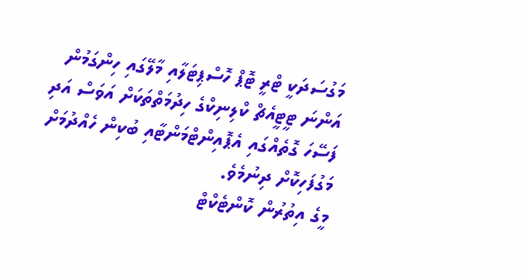މަގުސަދަކީ ޓްރީ ޓޮޕް ހޮސްޕިޓަލާއި މާލޭގައި ހިންގަމުން އަންނަ ޓީޓީއެޗް ކްލިނިކްގެ ހިދުމަތްތަކަށް އަވަސް އަދި ފަސޭހަ ގޮތެއްގައި އެޕޮއިންޓްމަންޓާއި ބުކިން ހެއްދުމަށް މަގުފަހިކޮށް ދިނުމެވެ.
މީގެ އިތުރުން ކޮންޓެކްޓް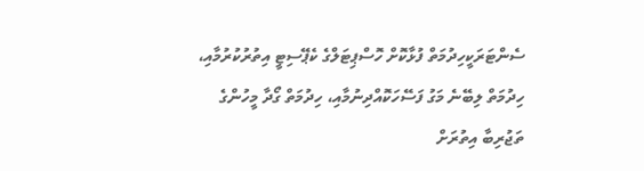ސެންޓަރަކީހިދުމަތް ފުޅާކޮށް ހޮސްޕިޓަލްގެ ކެޕޭސިޓީ އިތުރުކުރުމާއި، ހިދުމަތް ލިބޭނެ މަގު ފަސޭހަކޮއްދިނުމާއި، ހިދުމަތް ގޯދާ މީހުންގެ ތަޖުރިބާ އިތުރަށް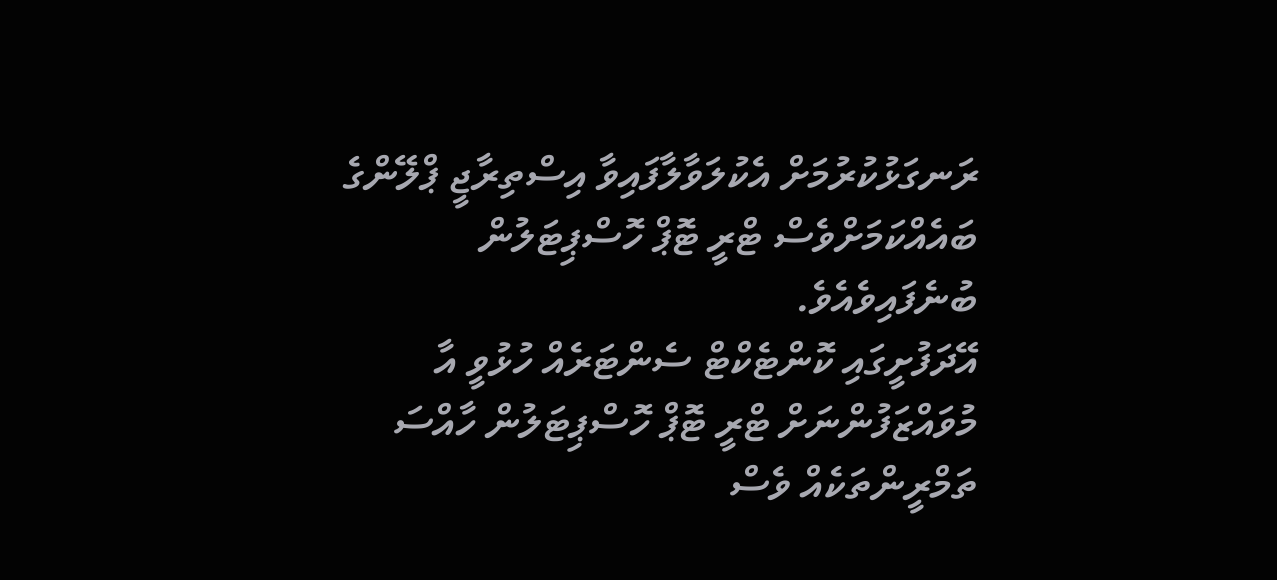ރަނގަޅުކުރުމަށް އެކުލަވާލާފައިވާ އިސްތިރާޖީ ޕްލޭންގެ ބައެއްކަމަށްވެސް ޓްރީ ޓޮޕް ހޮސްޕިޓަލުން ބުނެފައިވެއެވެ.
އޭދަފުށީގައި ކޮންޓެކްޓް ސެންޓަރެއް ހުޅުވީ އާ މުވައްޒަފުންނަށް ޓްރީ ޓޮޕް ހޮސްޕިޓަލުން ހާއްސަ ތަމްރީންތަކެއް ވެސް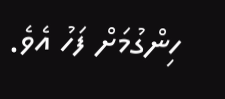ހިންގުމަށް ފަހު އެވެ.